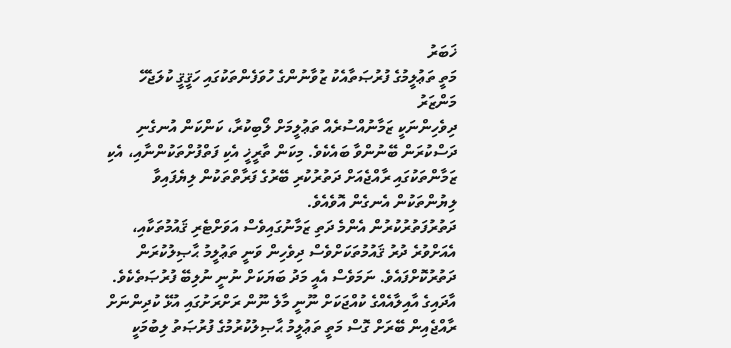ޚަބަރު
މަތީ ތަޢުލީމުގެ ފުރުޞަތާއެކު ޒުވާނުންގެ ހުވަފެންތަކުގައި ހަޤީޤީ ކުލަޖެހޭ މަންޒަރު
ދިވެހިންނަކީ ޒަމާނުއްސުރެއް ތަޢުލީމަށް ލޯބިކުރާ، ކަންކަން އުނގެނި ދަސްކުރަން ބޭނުންވާ ބައެކެވެ. މިކަން ތާރީޚީ އެކި ފަތްފުށްތަކުންނާއި، އެކި ޒަމާންތަކުގައި ރާއްޖެއަށް ދަތުރުކުރި ބޭރުގެ ފަރާތްތަކުން ލިޔެފައިވާ ލިޔުންތަކުން އެނގެން އޮވެއެވެ.
ދަތުރުފަތުރުކުރުން އެންމެ ދަތި ޒަމާނުގައިވެސް އަވަށްޓެރި ޤައުމުތަކާއި، އެއަށްވުރެ ދުރު ޤައުމުތަކަށްވެސް ދިވެހިން ވަނީ ތަޢުލީމު ޙާޞިލުކުރަން ދަތުރުކޮށްފައެވެ. ނަމަވެސް އެއީ މަދު ބަޔަކަށް ނުނީ ނުލިބޭ ފުރުޞަތެކެވެ. އާދައިގެ އާއިލާއެއްގެ ކުއްޖަކަށް ނޫނީ މާލެ ނޫން ރަށްރަށުގައި އުޅޭ ކުދިންނަށް ރާއްޖެއިން ބޭރަށް ގޮސް މަތީ ތަޢުލީމު ޙާޞިލުކުރުމުގެ ފުރުޞަތު ލިބުމަކީ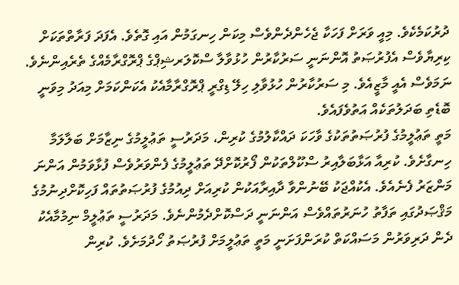ދުރުކަމެކެވެ. މިއީ ވަރަށް ފަހަކާ ޖެހެންދެންވެސް މިކަން ހިނގަމުން އައި ގޮތެވެ. އެފަދަ ފަރާތްތަކަށް ކިރިޔާވެސް އެފުރުޞަތު އޮންނަނީ ސަރުކާރުން ހުޅުވާލާ ސްކޮލަރޝިޕްގެ ޕްރޮގްރާމެއްގެ ތެރެއިންނެވެ. ނަމަވެސް އެއީ މާޒީއެވެ. މި ސަރުކާރުން ހުޅުވާލި ހިލޭ ޑިގްރީ ޕްރޮގްރާމާއެކު އެކަންކަމަށް މިއަދު މިވަނީ ބޮޑެތި ބަދަލުތަކެއް އަތުވެފައެވެ.
މަތީ ތަޢުލީމުގެ ފުރުޞަތުތަކުގެ ވާހަކަ ދައްކާލުމުގެ ކުރިން، މަދަރުސީ ތަޢުލީމުގެ ނިޒާމަށް ބަލާލަމާ ހިނގާށެވެ. ކުރިއާ އަޅާބަލާއިރު ސްކޫލްތަކުން ފޯރުކޮށްދޭ ތަޢުލީމުގެ ފެންވަރުވެސް ފުޅާވަމުން އަންނަ މަންޒަރު ފެނެއެވެ. އެކުއްޖަކު ބޭނުންވާ ދާއިރާއަކުން ކުރިއަށް ދިއުމުގެ ފުރުޞަތުތައް ފަހިކޮށްދިނުމުގެ މަޤްޞަދުގައި ތަފާތު ހުނަރުތައްވެސް އަންނަނީ ދަސްކޮށްދެމުންނެވެ. މަދަރުސީ ތަޢުލީމް ނިމުމާއެކު ދެން ދަރިވަރުން މަސައްކަތް ކުރަންފަށަނީ މަތީ ތަޢުލީމަށް ފުރުޞަތު ހޯދުމަށެވެ. ކުރިން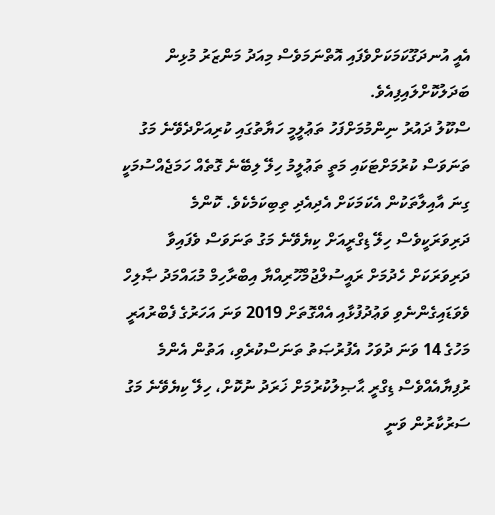އެއީ އުނދަގޫކަމަކަށްވެފައި އޮތްނަމަވެސް މިއަދު މަންޒަރު މުޅިން ބަދަލުކޮށްލައިފިއެވެ.
ސްކޫލު ދައުރު ނިންމުމަށްފަހު ތަޢުލީމީ ހަޔާތުގައި ކުރިއަށްދެވޭނެ މަގު ތަނަވަސް ކުރުމަށްޓަކައި މަތީ ތަޢުލީމު ހިލޭ ލިބޭނެ ގޮތެއް ހަމަޖެއްސުމަކީ ގިނަ އާއިލާތަކުން އެކަމަކަށް އެދިއެދި ތިބިކަމެކެވެ. ކޮންމެ ދަރިވަރަކީވެސް ހިލޭ ޑިގްރީއަށް ކިޔެވޭނެ މަގު ތަނަވަސް ވެފައިވާ ދަރިވަރަކަށް ހެދުމަށް ރައީސުލްޖުމްހޫރިއްޔާ އިބްރާހިމް މުޙައްމަދު ޞާލިހް ވެވަޑައިގެންނެވި ވަޢުދުފުޅާއި އެއްގޮތަށް 2019 ވަނަ އަހަރުގެ ފެބްރުއަރީ މަހުގެ 14 ވަނަ ދުވަހު އެފުރުޞަތު ތަނަސްކުރެވި، އަތުން އެންމެ ރުފިޔާއެއްވެސް ޑިގްރީ ޙާޞިލުކުރުމަށް ޚަރަދު ނުކޮށް، ހިލޭ ކިޔެވޭނެ މަގު ސަރުކާރުން ވަނީ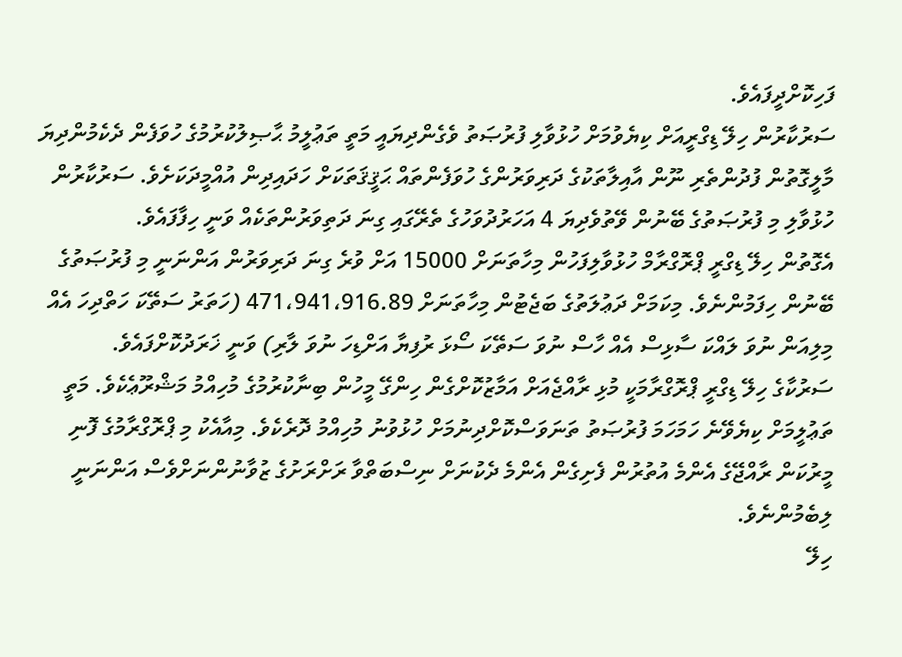ފަހިކޮށްދީފައެވެ.
ސަރުކާރުން ހިލޭ ޑިގްރީއަށް ކިޔެވުމަށް ހުޅުވާލި ފުރުޞަތު ވެގެންދިޔައީ މަތީ ތަޢުލީމު ޙާޞިލުކުރުމުގެ ހުވަފެން ދެކެމުންދިޔަ މާލީގޮތުން ފުދުންތެރި ނޫން އާއިލާތަކުގެ ދަރިވަރުންގެ ހުވަފެންތައް ޙަޤީޤަތަކަށް ހަދައިދިން އުއްމީދަކަށެވެ. ސަރުކާރުން ހުޅުވާލި މި ފުރުޞަތުގެ ބޭނުން ވޭތުވެދިޔަ 4 އަހަރުދުވަހުގެ ތެރޭގައި ގިނަ ދަތިވަރުންތަކެއް ވަނީ ހިފާފައެވެ.
އެގޮތުން ހިލޭ ޑިގްރީ ޕްރޮގްރާމް ހުޅުވާލިފަހުން މިހާތަނަށް 15000 އަށް ވުރެ ގިނަ ދަރިވަރުން އަންނަނީ މި ފުރުޞަތުގެ ބޭނުން ހިފަމުންނެވެ. މިކަމަށް ދަޢުލަތުގެ ބަޖެޓުން މިހާތަނަށް 471،941،916.89 (ހަތަރު ސަތޭކަ ހަތްދިހަ އެއް މިލިއަން ނުވަ ލައްކަ ސާޅިސް އެއް ހާސް ނުވަ ސަތޭކަ ސޯޅަ ރުފިޔާ އަށްޑިހަ ނުވަ ލާރި) ވަނީ ޚަރަދުކޮށްފައެވެ.
ސަރުކާގެ ހިލޭ ޑިގްރީ ޕްރޮގްރާމަކީ މުޅި ރާއްޖެއަށް އަމާޒުކޮށްގެން ހިންގޭ މީހުން ބިނާކުރުމުގެ މުހިއްމު މަޝްރޫޢެކެވެ. މަތީ ތަޢުލީމަށް ކިޔެވޭނެ ހަމަހަމަ ފުރުޞަތު ތަނަވަސްކޮށްދިނުމަށް ހުޅުވުނު މުހިއްމު ދޮރެކެވެ. މިއާއެކު މި ޕްރޮގްރާމުގެ ފޮނި މީރުކަން ރާއްޖޭގެ އެންމެ އުތުރުން ފެށިގެން އެންމެ ދެކުނަށް ނިސްބަތްވާ ރަށްރަށުގެ ޒުވާނުންނަށްވެސް އަންނަނީ ލިބެމުންނެވެ.
ހިލޭ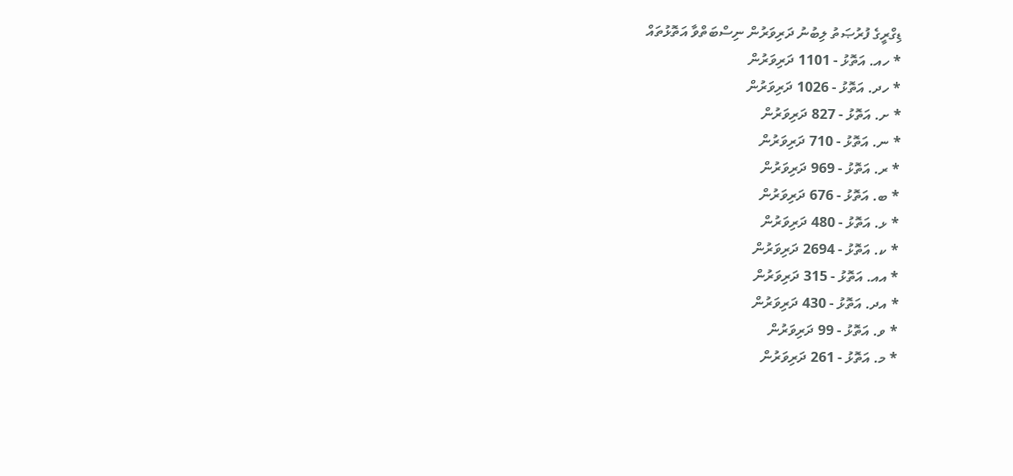ޑިގްރީގެ ފުރުޞަތު ލިބުނު ދަރިވަރުން ނިސްބަތްވާ އަތޮޅުތައް
* ހއ. އަތޮޅު - 1101 ދަރިވަރުން
* ހދ. އަތޮޅު - 1026 ދަރިވަރުން
* ށ. އަތޮޅު - 827 ދަރިވަރުން
* ނ. އަތޮޅު - 710 ދަރިވަރުން
* ރ. އަތޮޅު - 969 ދަރިވަރުން
* ބ. އަތޮޅު - 676 ދަރިވަރުން
* ޅ. އަތޮޅު - 480 ދަރިވަރުން
* ކ. އަތޮޅު - 2694 ދަރިވަރުން
* އއ. އަތޮޅު - 315 ދަރިވަރުން
* އދ. އަތޮޅު - 430 ދަރިވަރުން
* ވ. އަތޮޅު - 99 ދަރިވަރުން
* މ. އަތޮޅު - 261 ދަރިވަރުން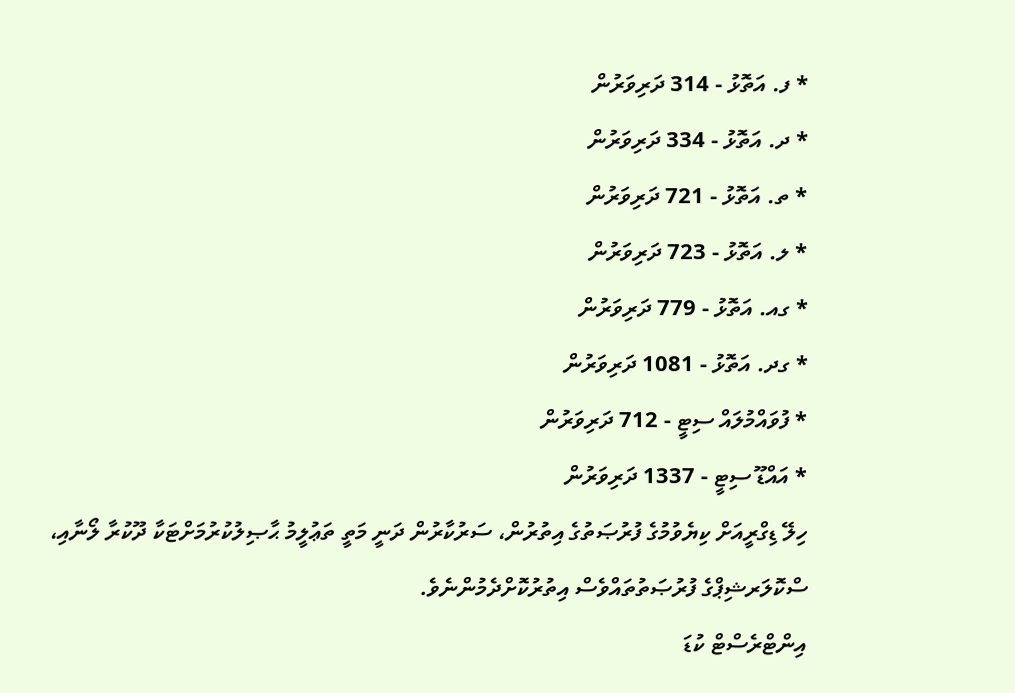* ފ. އަތޮޅު - 314 ދަރިވަރުން
* ދ. އަތޮޅު - 334 ދަރިވަރުން
* ތ. އަތޮޅު - 721 ދަރިވަރުން
* ލ. އަތޮޅު - 723 ދަރިވަރުން
* ގއ. އަތޮޅު - 779 ދަރިވަރުން
* ގދ. އަތޮޅު - 1081 ދަރިވަރުން
* ފުވައްމުލައް ސިޓީ - 712 ދަރިވަރުން
* އައްޑޫ ސިޓީ - 1337 ދަރިވަރުން
ހިލޭ ޑިގްރީއަށް ކިޔެވުމުގެ ފުރުޞަތުގެ އިތުރުން، ސަރުކާރުން ދަނީ މަތީ ތަޢުލީމު ޙާޞިލުކުރުމަށްޓަކާ ދޫކުރާ ލޯނާއި، ސްކޮލަރޝިޕްގެ ފުރުޞަތުތައްވެސް އިތުރުކޮށްދެމުންނެވެ.
އިންޓްރެސްޓް ކުޑަ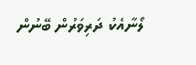ލޯނާއެކު ދަރިވަރުން ބޭނުން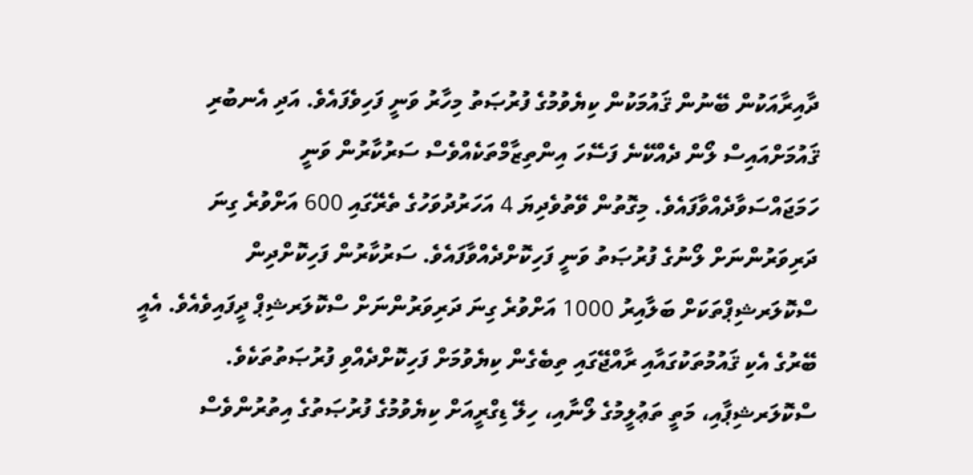ދާއިރާއަކުން ބޭނުން ޤައުމަކުން ކިޔެވުމުގެ ފުރުޞަތު މިހާރު ވަނީ ފަހިވެފައެވެ. އަދި އެނބުރި ޤައުމަށްއައިސް ލޯން ދެއްކޭނެ ފަސޭހަ އިންތިޒާމްތަކެއްވެސް ސަރުކާރުން ވަނީ ހަމަޖައްސަވާދެއްވާފައެވެ. މިގޮތުން ވޭތުވެދިޔަ 4 އަހަރުދުވަހުގެ ތެރޭގައި 600 އަށްވުރެ ގިނަ ދަރިވަރުންނަށް ލޯނުގެ ފުރުޞަތު ވަނީ ފަހިކޮށްދެއްވާފައެވެ. ސަރުކާރުން ފަހިކޮށްދިން ސްކޮލަރޝިޕްތަކަށް ބަލާއިރު 1000 އަށްވުރެ ގިނަ ދަރިވަރުންނަށް ސްކޮލަރޝިޕް ދީފައިވެއެވެ. އެއީ ބޭރުގެ އެކި ޤައުމުތަކުގައާއި ރާއްޖޭގައި ތިބެގެން ކިޔެވުމަށް ފަހިކޮށްދެއްވި ފުރުޞަތުތަކެވެ.
ސްކޮލަރޝިޕާއި، މަތީ ތަޢުލީމުގެ ލޯނާއި، ހިލޭ ޑިގްރީއަށް ކިޔެވުމުގެ ފުރުޞަތުގެ އިތުރުންވެސް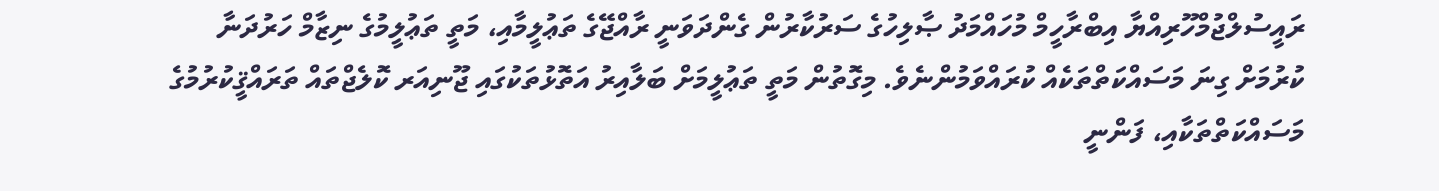ރައީސުލްޖުމްހޫރިއްޔާ އިބްރާހީމް މުހައްމަދު ޞާލިހުގެ ސަރުކާރުން ގެންދަވަނީ ރާއްޖޭގެ ތަޢުލީމާއި، މަތީ ތަޢުލީމުގެ ނިޒާމް ހަރުދަނާ ކުރުމަށް ގިނަ މަސައްކަތްތަކެއް ކުރައްވަމުންނެވެ. މިގޮތުން މަތީ ތަޢުލީމަށް ބަލާއިރު އަތޮޅުތަކުގައި ޖޫނިއަރ ކޮލެޖްތައް ތަރައްޤީކުރުމުގެ މަސައްކަތްތަކާއި، ފަންނީ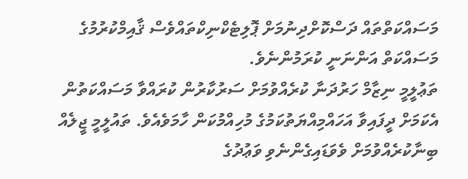މަސައްކަތްތައް ދަސްކޮށްދިނުމަށް ޕޮލިޓެކްނިކްތައްވެސް ޤާއިމްކުރުމުގެ މަސައްކަތް އަންނަނީ ކުރަމުންނެވެ.
ތަޢުލީމީ ނިޒާމް ހަރުދަނާ ކުރެއްވުމަށް ސަރުކާރުން ކުރައްވާ މަސައްކަތުން އެކަމަށް ދީފައިވާ އަހައްމިއްޔަތުކަމުގެ މުހިއްމުކަން ހާމަވެއެވެ. ތައުލީމީ ޖީލެއް ބިނާކުރެއްވުމަށް ވެވަޑައިގެންނެވި ވަޢުދުގެ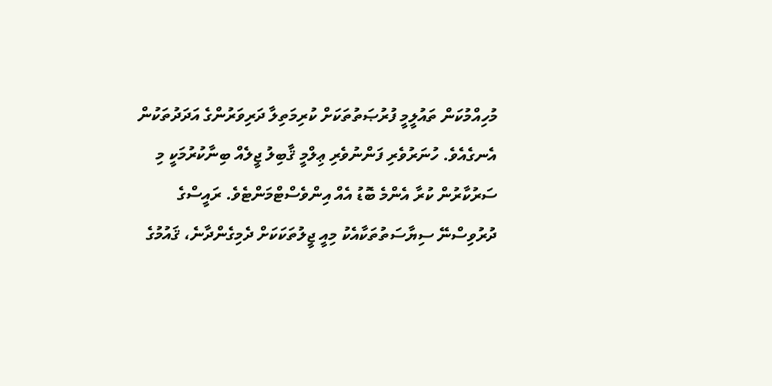މުހިއްމުކަން ތައުލީމީ ފުރުޞަތުތަކަށް ކުރިމަތިލާ ދަރިވަރުންގެ އަދަދުތަކުން އެނގެއެވެ. ހުނަރުވެރި ފަންނުވެރި ޢިލްމީ ޤާބިލު ޖީލެއް ބިނާކުރުމަކީ މި ސަރުކާރުން ކުރާ އެންމެ ބޮޑު އެއް އިންވެސްޓްމަންޓެވެ. ރައީސްގެ ދުރުވިސްނޭ ސިޔާސަތުތަކާއެކު މިއީ ޖީލުތަކަކަށް ދެމިގެންދާނެ، ޤައުމުގެ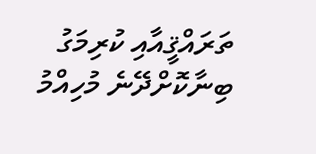ތަރައްޤީއާއި ކުރިމަގު ބިނާކޮށްދޭނެ މުހިއްމު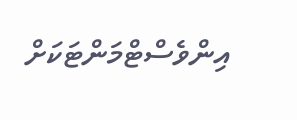އިންވެސްޓްމަންޓަކަށް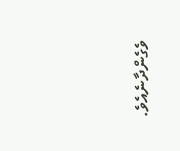ވެގެންދާނެއެވެ.